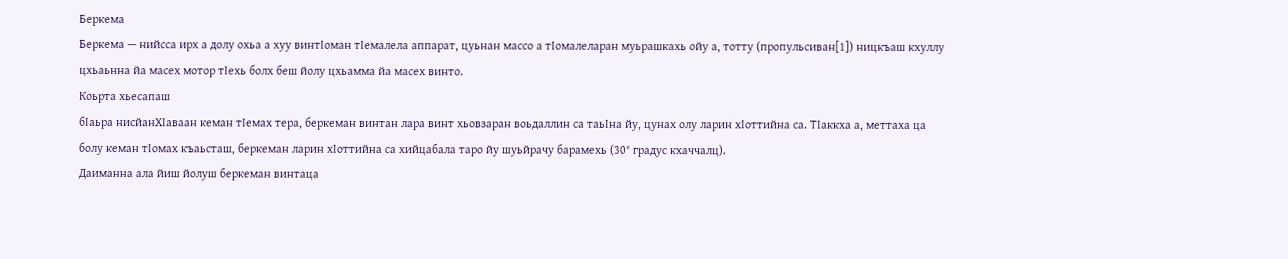Беркема
Беркема — нийсса ирх а долу охьа а хуу винтӀоман тӀемалела аппарат, цуьнан массо а тӀомалеларан муьрашкахь ойу а, тотту (пропульсиван[1]) ницкъаш кхуллу цхьаьнна йа масех мотор тӀехь болх беш йолу цхьамма йа масех винто.
Коьрта хьесапаш
бӀаьра нисйанХӀаваан кеман тӀемах тера, беркеман винтан лара винт хьовзаран воьдаллин са таьӀна йу, цунах олу ларин хӀоттийна са. ТӀаккха а, меттаха ца болу кеман тӀомах къаьсташ, беркеман ларин хӀоттийна са хийцабала таро йу шуьйрачу барамехь (30° градус кхаччалц).
Даиманна ала йиш йолуш беркеман винтаца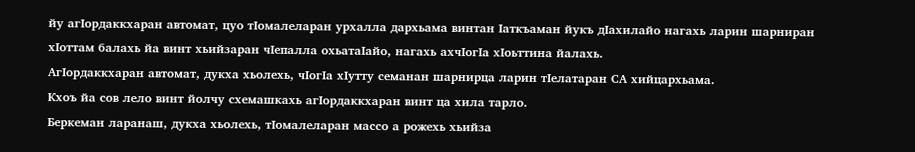йу агӀордаккхаран автомат, цуо тӀомалеларан урхалла дархьама винтан Ӏаткъаман йукъ дӀахилайо нагахь ларин шарниран хӀоттам балахь йа винт хьийзаран чӀепалла охьатаӀайо, нагахь ахчӀогӀа хӀоьттина йалахь.
АгӀордаккхаран автомат, дукха хьолехь, чӀогӀа хӀутту семанан шарнирца ларин тӀелатаран СА хийцархьама.
Кхоъ йа сов лело винт йолчу схемашкахь агӀордаккхаран винт ца хила тарло.
Беркеман ларанаш, дукха хьолехь, тӀомалеларан массо а рожехь хьийза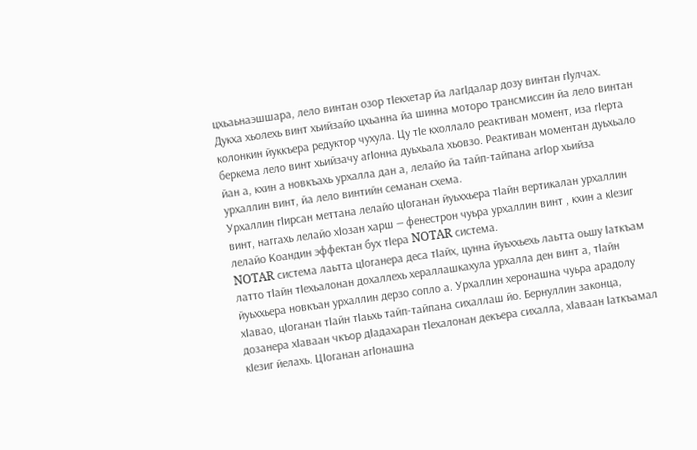цхьаьнаэшшара, лело винтан озор тӀекхетар йа лагӀдалар дозу винтан гӀулчах.
Дукха хьолехь винт хьийзайо цхьанна йа шинна моторо трансмиссин йа лело винтан колонкин йуккъера редуктор чухула. Цу тӀе кхоллало реактиван момент, иза гӀерта беркема лело винт хьийзачу агӀонна дуьхьала хьовзо. Реактиван моментан дуьхьало йан а, кхин а новкъахь урхалла дан а, лелайо йа тайп-тайпана агӀор хьийза урхаллин винт, йа лело винтийн семанан схема.
Урхаллин гӀирсан меттана лелайо цӀоганан йуьххьера тӀайн вертикалан урхаллин винт, наггахь лелайо хӀозан харш — фенестрон чуьра урхаллин винт , кхин а кӀезиг лелайо Коандин эффектан бух тӀера NOTAR система.
NOTAR система лаьтта цӀоганера деса тӀайх, цунна йуьххьехь лаьтта оьшу Ӏаткъам латто тӀайн тӀехьалонан дохаллехь хераллашкахула урхалла ден винт а, тӀайн йуьххьера новкъан урхаллин дерзо сопло а. Урхаллин херонашна чуьра арадолу хӀавао, цӀоганан тӀайн тӀаьхь тайп-тайпана сихаллаш йо. Бернуллин законца, дозанера хӀаваан чкъор дӀадахаран тӀехалонан декъера сихалла, хӀаваан Ӏаткъамал кӀезиг йелахь. ЦӀоганан агӀонашна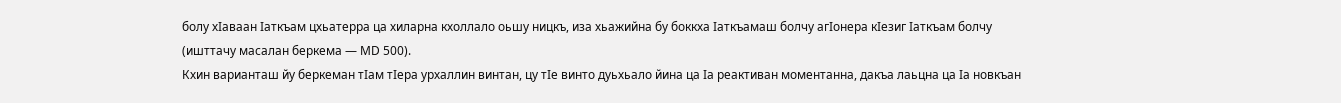болу хӀаваан Ӏаткъам цхьатерра ца хиларна кхоллало оьшу ницкъ, иза хьажийна бу боккха Ӏаткъамаш болчу агӀонера кӀезиг Ӏаткъам болчу (ишттачу масалан беркема — MD 500).
Кхин варианташ йу беркеман тӀам тӀера урхаллин винтан, цу тӀе винто дуьхьало йина ца Ӏа реактиван моментанна, дакъа лаьцна ца Ӏа новкъан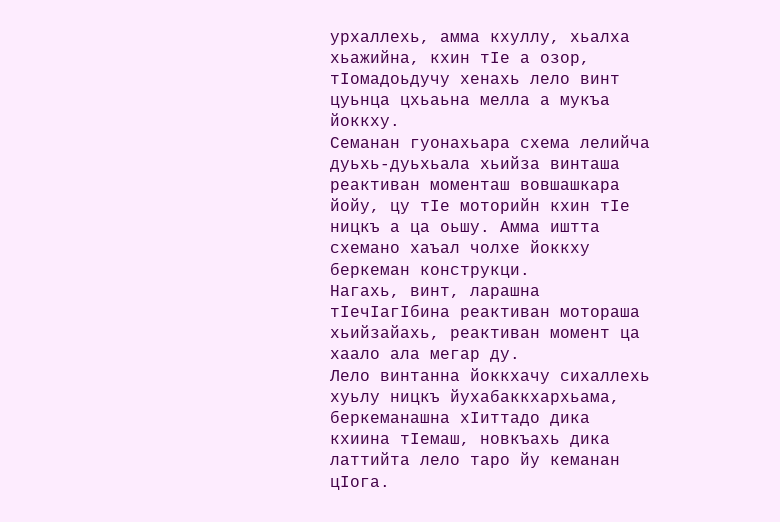урхаллехь, амма кхуллу, хьалха хьажийна, кхин тӀе а озор, тӀомадоьдучу хенахь лело винт цуьнца цхьаьна мелла а мукъа йоккху.
Семанан гуонахьара схема лелийча дуьхь-дуьхьала хьийза винташа реактиван моменташ вовшашкара йойу, цу тӀе моторийн кхин тӀе ницкъ а ца оьшу. Амма иштта схемано хаъал чолхе йоккху беркеман конструкци.
Нагахь, винт, ларашна тӀечӀагӀбина реактиван мотораша хьийзайахь, реактиван момент ца хаало ала мегар ду.
Лело винтанна йоккхачу сихаллехь хуьлу ницкъ йухабаккхархьама, беркеманашна хӀиттадо дика кхиина тӀемаш, новкъахь дика латтийта лело таро йу кеманан цӀога.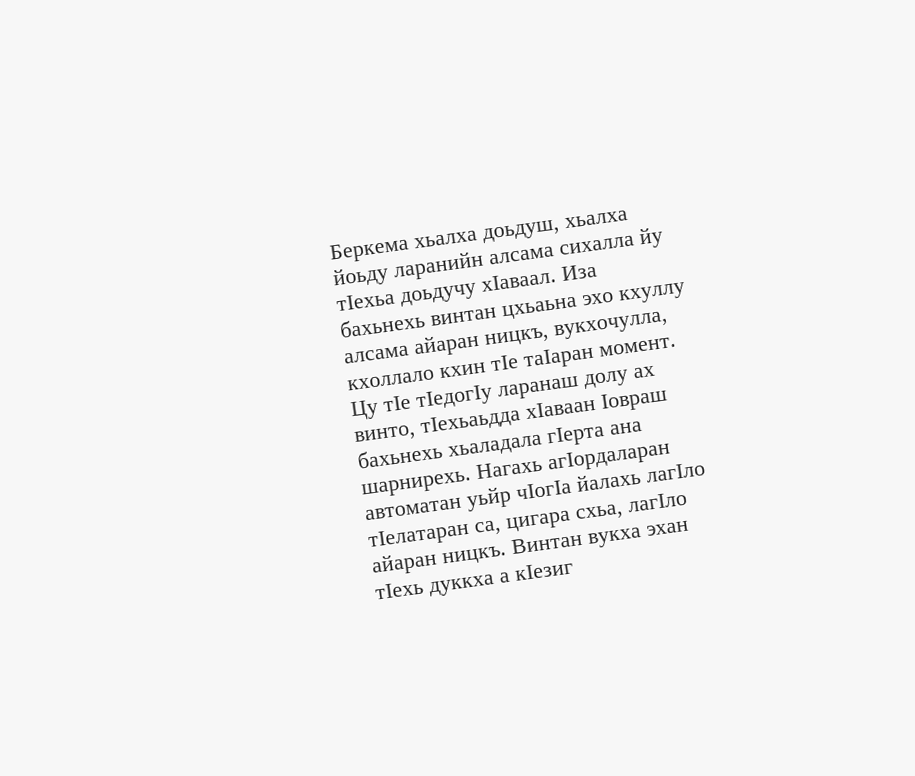Беркема хьалха доьдуш, хьалха йоьду ларанийн алсама сихалла йу тӀехьа доьдучу хӀаваал. Иза бахьнехь винтан цхьаьна эхо кхуллу алсама айаран ницкъ, вукхочулла, кхоллало кхин тӀе таӀаран момент. Цу тӀе тӀедогӀу ларанаш долу ах винто, тӀехьаьдда хӀаваан Ӏовраш бахьнехь хьаладала гӀерта ана шарнирехь. Нагахь агӀордаларан автоматан уьйр чӀогӀа йалахь лагӀло тӀелатаран са, цигара схьа, лагӀло айаран ницкъ. Винтан вукха эхан тӀехь дуккха а кӀезиг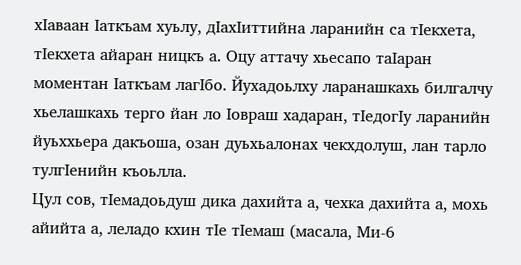хӀаваан Ӏаткъам хуьлу, дӀахӀиттийна ларанийн са тӀекхета, тӀекхета айаран ницкъ а. Оцу аттачу хьесапо таӀаран моментан Ӏаткъам лагӀбо. Йухадоьлху ларанашкахь билгалчу хьелашкахь терго йан ло Ӏовраш хадаран, тӀедогӀу ларанийн йуьххьера дакъоша, озан дуьхьалонах чекхдолуш, лан тарло тулгӀенийн къоьлла.
Цул сов, тӀемадоьдуш дика дахийта а, чехка дахийта а, мохь айийта а, леладо кхин тӀе тӀемаш (масала, Ми-6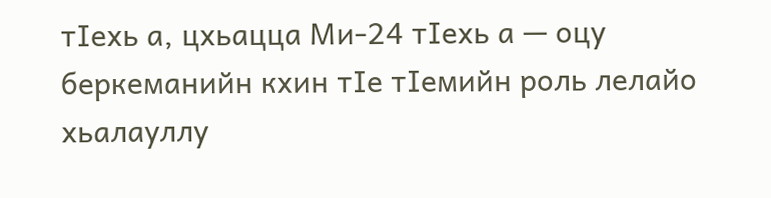тӀехь а, цхьацца Ми-24 тӀехь а — оцу беркеманийн кхин тӀе тӀемийн роль лелайо хьалауллу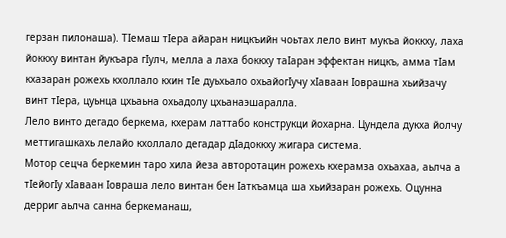герзан пилонаша). ТӀемаш тӀера айаран ницкъийн чоьтах лело винт мукъа йоккху, лаха йоккху винтан йукъара гӀулч, мелла а лаха боккху таӀаран эффектан ницкъ, амма тӀам кхазаран рожехь кхоллало кхин тӀе дуьхьало охьайогӀучу хӀаваан Ӏоврашна хьийзачу винт тӀера, цуьнца цхьаьна охьадолу цхьанаэшаралла.
Лело винто дегадо беркема, кхерам латтабо конструкци йохарна. Цундела дукха йолчу меттигашкахь лелайо кхоллало дегадар дӀадоккху жигара система.
Мотор сецча беркемин таро хила йеза авторотацин рожехь кхерамза охьахаа, аьлча а тӀейогӀу хӀаваан Ӏовраша лело винтан бен Ӏаткъамца ша хьийзаран рожехь. Оцунна дерриг аьлча санна беркеманаш,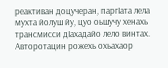реактиван доцучеран, паргӀата лела мухта йолуш йу, цуо оьшучу хенахь трансмисси дӀахадайо лело винтах. Авторотацин рожехь охьахаор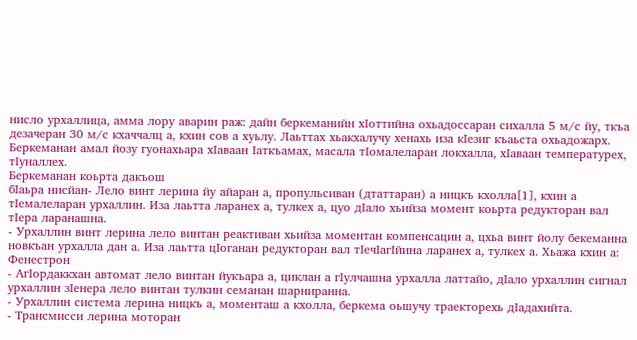нисло урхаллица, амма лору аварин раж: дайн беркеманийн хӀоттийна охьадоссаран сихалла 5 м/с йу, ткъа дезачеран 30 м/с кхаччалц а, кхин сов а хуьлу. Лаьттах хьакхалучу хенахь иза кӀезиг къаьста охьадожарх.
Беркеманан амал йозу гуонахьара хӀаваан Ӏаткъамах, масала тӀомалеларан локхалла, хӀаваан температурех, тӀуналлех.
Беркеманан коьрта дакъош
бӀаьра нисйан- Лело винт лерина йу айаран а, пропульсиван (дтаттаран) а ницкъ кхолла[1], кхин а тӀемалеларан урхаллин. Иза лаьтта ларанех а, тулкех а, цуо дӀало хьийза момент коьрта редукторан вал тӀера ларанашна.
- Урхаллин винт лерина лело винтан реактиван хьийза моментан компенсацин а, цхьа винт йолу бекеманна новкъан урхалла дан а. Иза лаьтта цӀоганан редукторан вал тӀечӀагӀйина ларанех а, тулкех а. Хьажа кхин а: Фенестрон
- АгӀордаккхан автомат лело винтан йукъара а, циклан а гӀулчашна урхалла латтайо, дӀало урхаллин сигнал урхаллин зӀенера лело винтан тулкин семанан шарниранна.
- Урхаллин система лерина ницкъ а, моменташ а кхолла, беркема оьшучу траекторехь дӀадахийта.
- Трансмисси лерина моторан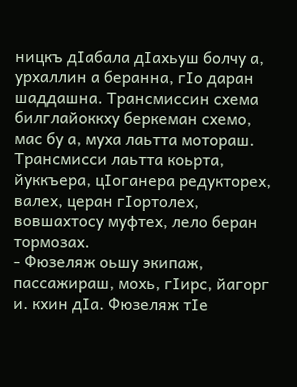ницкъ дӀабала дӀахьуш болчу а, урхаллин а беранна, гӀо даран шаддашна. Трансмиссин схема билглайоккху беркеман схемо, мас бу а, муха лаьтта мотораш. Трансмисси лаьтта коьрта, йуккъера, цӀоганера редукторех, валех, церан гӀортолех, вовшахтосу муфтех, лело беран тормозах.
- Фюзеляж оьшу экипаж, пассажираш, мохь, гӀирс, йагорг и. кхин дӀа. Фюзеляж тӀе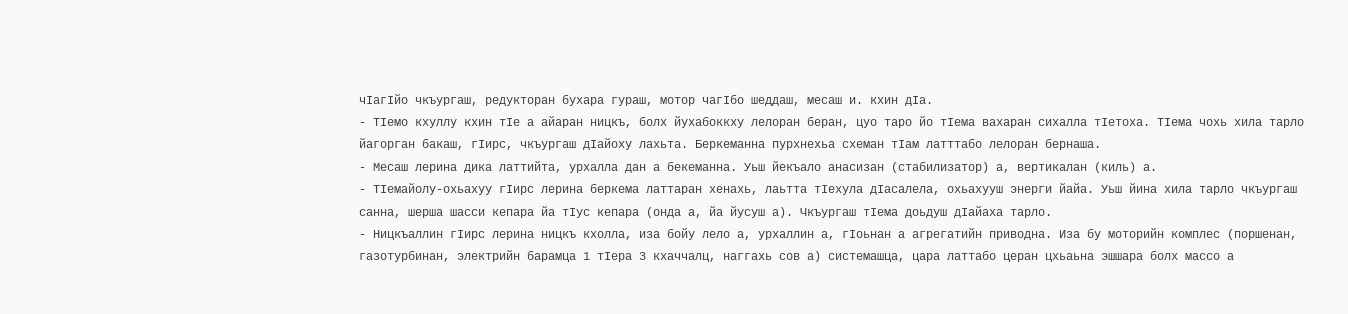чӀагӀйо чкъургаш, редукторан бухара гураш, мотор чагӀбо шеддаш, месаш и. кхин дӀа.
- ТӀемо кхуллу кхин тӀе а айаран ницкъ, болх йухабоккху лелоран беран, цуо таро йо тӀема вахаран сихалла тӀетоха. ТӀема чохь хила тарло йагорган бакаш, гӀирс, чкъургаш дӀайоху лахьта. Беркеманна пурхнехьа схеман тӀам латттабо лелоран бернаша.
- Месаш лерина дика латтийта, урхалла дан а бекеманна. Уьш йекъало анасизан (стабилизатор) а, вертикалан (киль) а.
- ТӀемайолу-охьахуу гӀирс лерина беркема латтаран хенахь, лаьтта тӀехула дӀасалела, охьахууш энерги йайа. Уьш йина хила тарло чкъургаш санна, шерша шасси кепара йа тӀус кепара (онда а, йа йусуш а). Чкъургаш тӀема доьдуш дӀайаха тарло.
- Ницкъаллин гӀирс лерина ницкъ кхолла, иза бойу лело а, урхаллин а, гӀоьнан а агрегатийн приводна. Иза бу моторийн комплес (поршенан, газотурбинан, электрийн барамца 1 тӀера 3 кхаччалц, наггахь сов а) системашца, цара латтабо церан цхьаьна эшшара болх массо а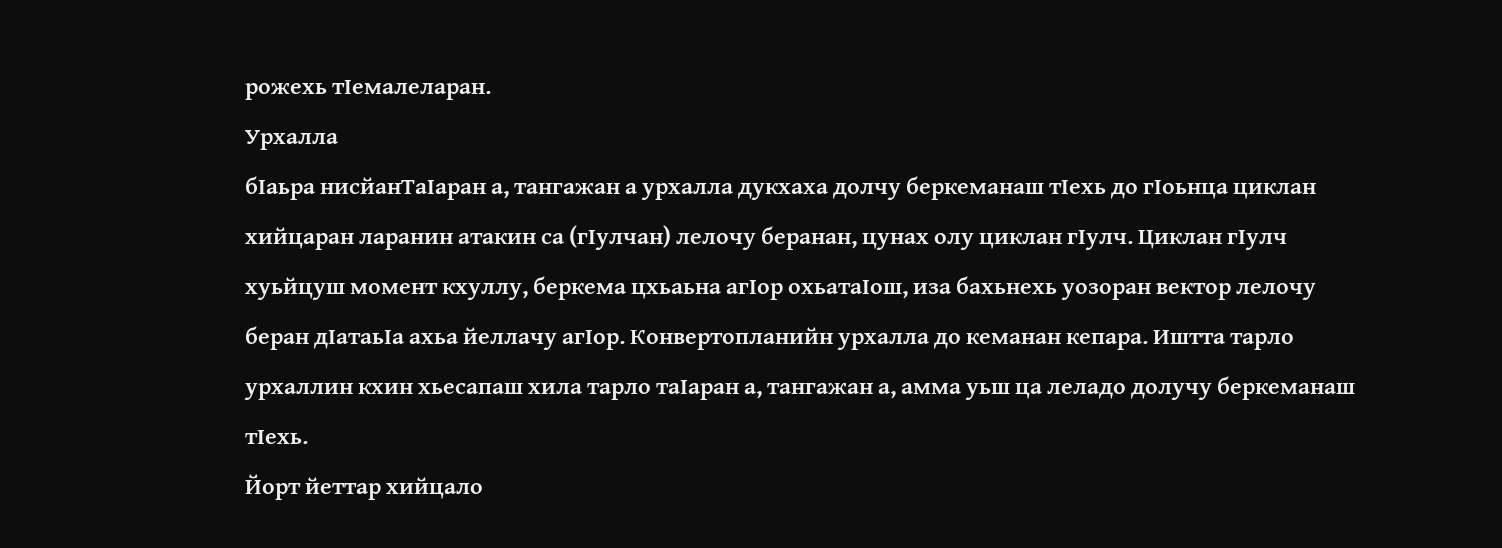рожехь тӀемалеларан.
Урхалла
бӀаьра нисйанТаӀаран а, тангажан а урхалла дукхаха долчу беркеманаш тӀехь до гӀоьнца циклан хийцаран ларанин атакин са (гӀулчан) лелочу беранан, цунах олу циклан гӀулч. Циклан гӀулч хуьйцуш момент кхуллу, беркема цхьаьна агӀор охьатаӀош, иза бахьнехь уозоран вектор лелочу беран дӀатаьӀа ахьа йеллачу агӀор. Конвертопланийн урхалла до кеманан кепара. Иштта тарло урхаллин кхин хьесапаш хила тарло таӀаран а, тангажан а, амма уьш ца леладо долучу беркеманаш тӀехь.
Йорт йеттар хийцало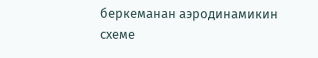беркеманан аэродинамикин схеме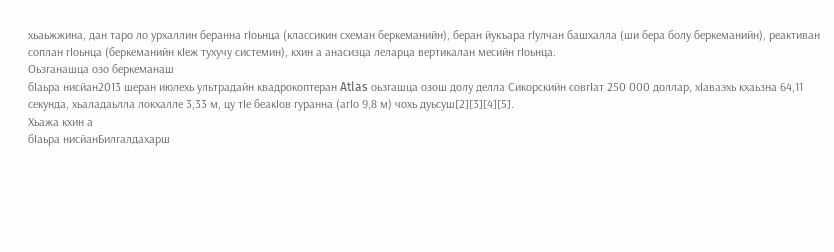хьаьжжина, дан таро ло урхаллин беранна гӀоьнца (классикин схеман беркеманийн), беран йукъара гӀулчан башхалла (ши бера болу беркеманийн), реактиван соплан гӀоьнца (беркеманийн кӀеж тухучу системин), кхин а анасизца леларца вертикалан месийн гӀоьнца.
Оьзганашца озо беркеманаш
бӀаьра нисйан2013 шеран июлехь ультрадайн квадрокоптеран Atlas оьзгашца озош долу делла Сикорскийн совгӀат 250 000 доллар, хӀаваэхь кхаьзна 64,11 секунда, хьаладаьлла локхалле 3,33 м, цу тӀе беакӀов гуранна (агӀо 9,8 м) чохь дуьсуш[2][3][4][5].
Хьажа кхин а
бӀаьра нисйанБилгалдахарш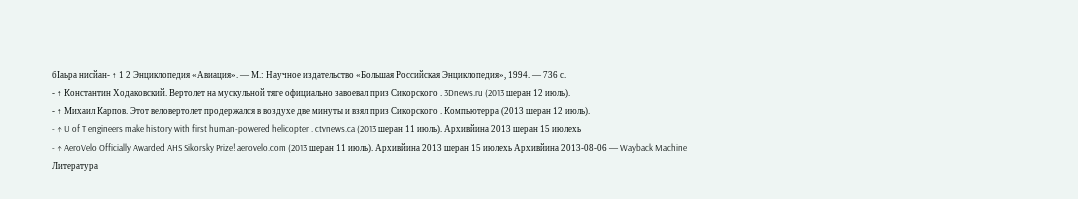бӀаьра нисйан- ↑ 1 2 Энциклопедия «Авиация». — М.: Научное издательство «Большая Российская Энциклопедия», 1994. — 736 с.
- ↑ Константин Ходаковский. Вертолет на мускульной тяге официально завоевал приз Сикорского . 3Dnews.ru (2013 шеран 12 июль).
- ↑ Михаил Карпов. Этот веловертолет продержался в воздухе две минуты и взял приз Сикорского . Компьютерра (2013 шеран 12 июль).
- ↑ U of T engineers make history with first human-powered helicopter . ctvnews.ca (2013 шеран 11 июль). Архивйина 2013 шеран 15 июлехь
- ↑ AeroVelo Officially Awarded AHS Sikorsky Prize! aerovelo.com (2013 шеран 11 июль). Архивйина 2013 шеран 15 июлехь Архивйина 2013-08-06 — Wayback Machine
Литература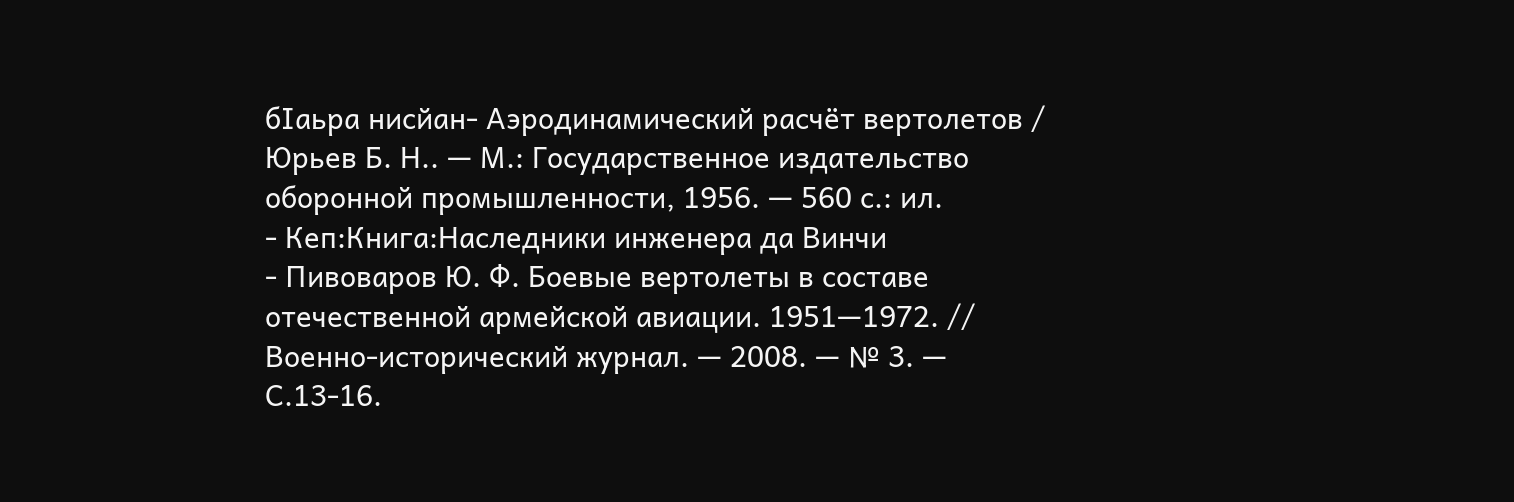бӀаьра нисйан- Аэродинамический расчёт вертолетов / Юрьев Б. Н.. — М.: Государственное издательство оборонной промышленности, 1956. — 560 с.: ил.
- Кеп:Книга:Наследники инженера да Винчи
- Пивоваров Ю. Ф. Боевые вертолеты в составе отечественной армейской авиации. 1951—1972. // Военно-исторический журнал. — 2008. — № 3. — С.13-16.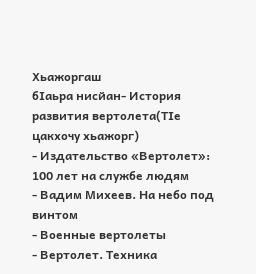Хьажоргаш
бӀаьра нисйан- История развития вертолета(ТӀе цакхочу хьажорг)
- Издательство «Вертолет»: 100 лет на службе людям
- Вадим Михеев. На небо под винтом
- Военные вертолеты
- Вертолет. Техника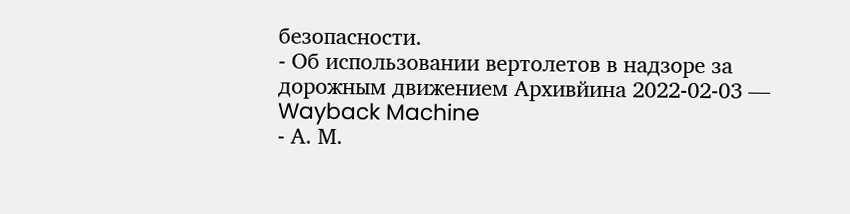безопасности.
- Об использовании вертолетов в надзоре за дорожным движением Архивйина 2022-02-03 — Wayback Machine
- А. М.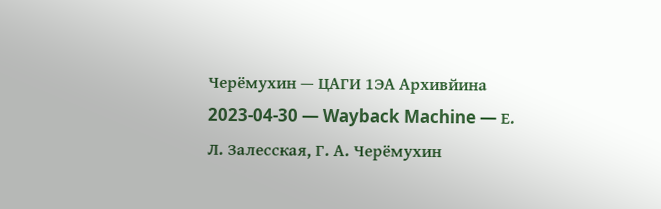Черёмухин — ЦАГИ 1ЭА Архивйина 2023-04-30 — Wayback Machine — Е. Л. Залесская, Г. А. Черёмухин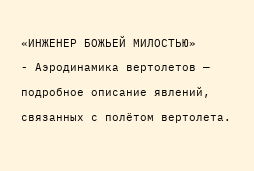«ИНЖЕНЕР БОЖЬЕЙ МИЛОСТЬЮ»
- Аэродинамика вертолетов — подробное описание явлений, связанных с полётом вертолета.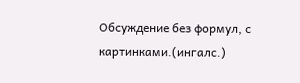Обсуждение без формул, с картинками.(ингалс.)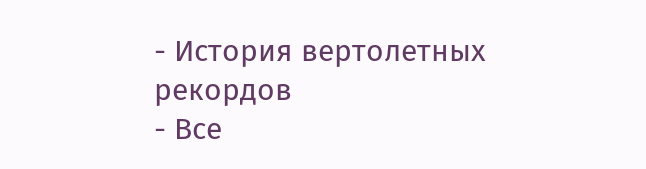- История вертолетных рекордов
- Все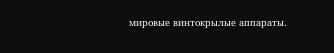мировые винтокрылые аппараты.